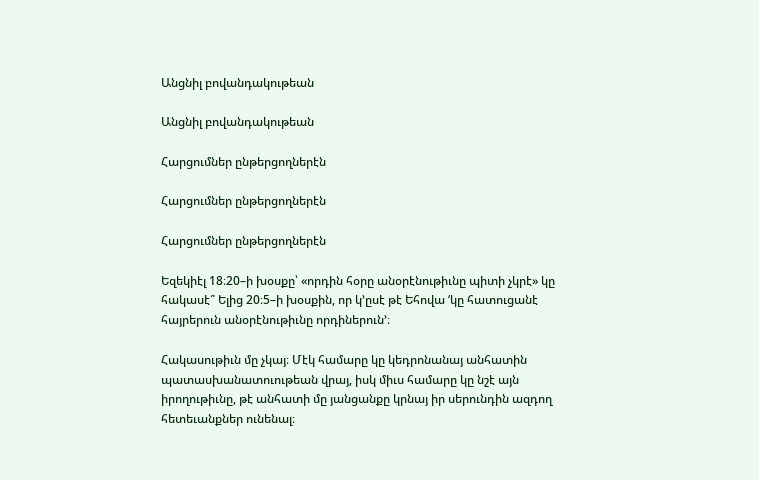Անցնիլ բովանդակութեան

Անցնիլ բովանդակութեան

Հարցումներ ընթերցողներէն

Հարցումներ ընթերցողներէն

Հարցումներ ընթերցողներէն

Եզեկիէլ 18։20–ի խօսքը՝ «որդին հօրը անօրէնութիւնը պիտի չկրէ» կը հակասէ՞ Ելից 20։5–ի խօսքին, որ կ’ըսէ թէ Եհովա ‘կը հատուցանէ հայրերուն անօրէնութիւնը որդիներուն’։

Հակասութիւն մը չկայ։ Մէկ համարը կը կեդրոնանայ անհատին պատասխանատուութեան վրայ, իսկ միւս համարը կը նշէ այն իրողութիւնը, թէ անհատի մը յանցանքը կրնայ իր սերունդին ազդող հետեւանքներ ունենալ։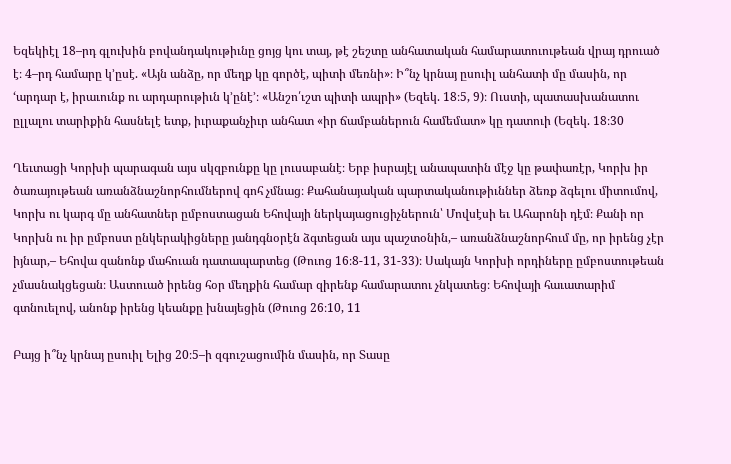Եզեկիէլ 18–րդ գլուխին բովանդակութիւնը ցոյց կու տայ, թէ շեշտը անհատական համարատուութեան վրայ դրուած է։ 4–րդ համարը կ’ըսէ. «Այն անձը, որ մեղք կը գործէ, պիտի մեռնի»։ Ի՞նչ կրնայ ըսուիլ անհատի մը մասին, որ ‘արդար է, իրաւունք ու արդարութիւն կ’ընէ’։ «Անշո՛ւշտ պիտի ապրի» (Եզեկ. 18։5, 9)։ Ուստի, պատասխանատու ըլլալու տարիքին հասնելէ ետք, իւրաքանչիւր անհատ «իր ճամբաներուն համեմատ» կը դատուի (Եզեկ. 18։30

Ղեւտացի Կորխի պարագան այս սկզբունքը կը լուսաբանէ։ Երբ իսրայէլ անապատին մէջ կը թափառէր, Կորխ իր ծառայութեան առանձնաշնորհումներով գոհ չմնաց։ Քահանայական պարտականութիւններ ձեռք ձգելու միտումով, Կորխ ու կարգ մը անհատներ ըմբոստացան Եհովայի ներկայացուցիչներուն՝ Մովսէսի եւ Ահարոնի դէմ։ Քանի որ Կորխն ու իր ըմբոստ ընկերակիցները յանդգնօրէն ձգտեցան այս պաշտօնին,– առանձնաշնորհում մը, որ իրենց չէր իյնար,– Եհովա զանոնք մահուան դատապարտեց (Թուոց 16։8-11, 31-33)։ Սակայն Կորխի որդիները ըմբոստութեան չմասնակցեցան։ Աստուած իրենց հօր մեղքին համար զիրենք համարատու չնկատեց։ Եհովայի հաւատարիմ գտնուելով, անոնք իրենց կեանքը խնայեցին (Թուոց 26։10, 11

Բայց ի՞նչ կրնայ ըսուիլ Ելից 20։5–ի զգուշացումին մասին, որ Տասը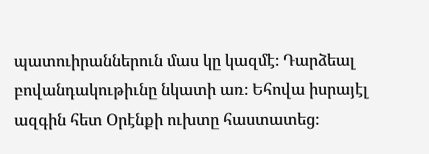պատուիրաններուն մաս կը կազմէ։ Դարձեալ բովանդակութիւնը նկատի առ։ Եհովա իսրայէլ ազգին հետ Օրէնքի ուխտը հաստատեց։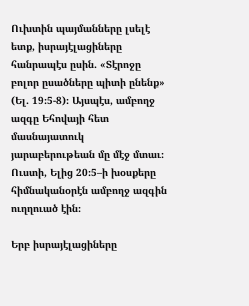Ուխտին պայմանները լսելէ ետք, իսրայէլացիները հանրապէս ըսին. «Տէրոջը բոլոր ըսածները պիտի ընենք» (Ել. 19։5-8)։ Այսպէս, ամբողջ ազգը Եհովայի հետ մասնայատուկ յարաբերութեան մը մէջ մտաւ։ Ուստի, Ելից 20։5–ի խօսքերը հիմնականօրէն ամբողջ ազգին ուղղուած էին։

Երբ իսրայէլացիները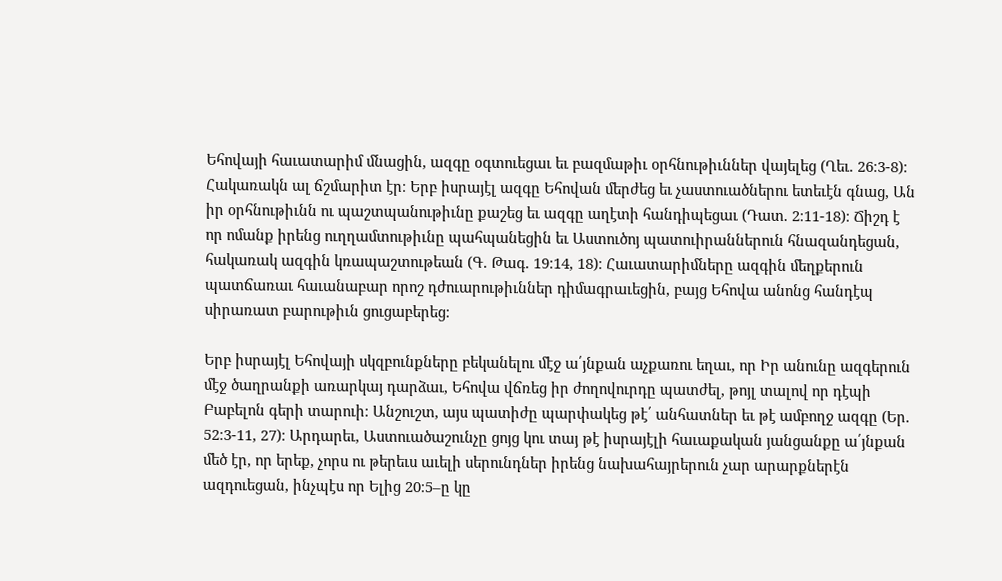Եհովայի հաւատարիմ մնացին, ազգը օգտուեցաւ եւ բազմաթիւ օրհնութիւններ վայելեց (Ղեւ. 26։3-8)։ Հակառակն ալ ճշմարիտ էր։ Երբ իսրայէլ ազգը Եհովան մերժեց եւ չաստուածներու ետեւէն գնաց, Ան իր օրհնութիւնն ու պաշտպանութիւնը քաշեց եւ ազգը աղէտի հանդիպեցաւ (Դատ. 2։11-18)։ Ճիշդ է որ ոմանք իրենց ուղղամտութիւնը պահպանեցին եւ Աստուծոյ պատուիրաններուն հնազանդեցան, հակառակ ազգին կռապաշտութեան (Գ. Թագ. 19։14, 18)։ Հաւատարիմները ազգին մեղքերուն պատճառաւ հաւանաբար որոշ դժուարութիւններ դիմագրաւեցին, բայց Եհովա անոնց հանդէպ սիրառատ բարութիւն ցուցաբերեց։

Երբ իսրայէլ Եհովայի սկզբունքները բեկանելու մէջ ա՛յնքան աչքառու եղաւ, որ Իր անունը ազգերուն մէջ ծաղրանքի առարկայ դարձաւ, Եհովա վճռեց իր ժողովուրդը պատժել, թոյլ տալով որ դէպի Բաբելոն գերի տարուի։ Անշուշտ, այս պատիժը պարփակեց թէ՛ անհատներ եւ թէ ամբողջ ազգը (Եր. 52։3-11, 27)։ Արդարեւ, Աստուածաշունչը ցոյց կու տայ թէ իսրայէլի հաւաքական յանցանքը ա՛յնքան մեծ էր, որ երեք, չորս ու թերեւս աւելի սերունդներ իրենց նախահայրերուն չար արարքներէն ազդուեցան, ինչպէս որ Ելից 20։5–ը կը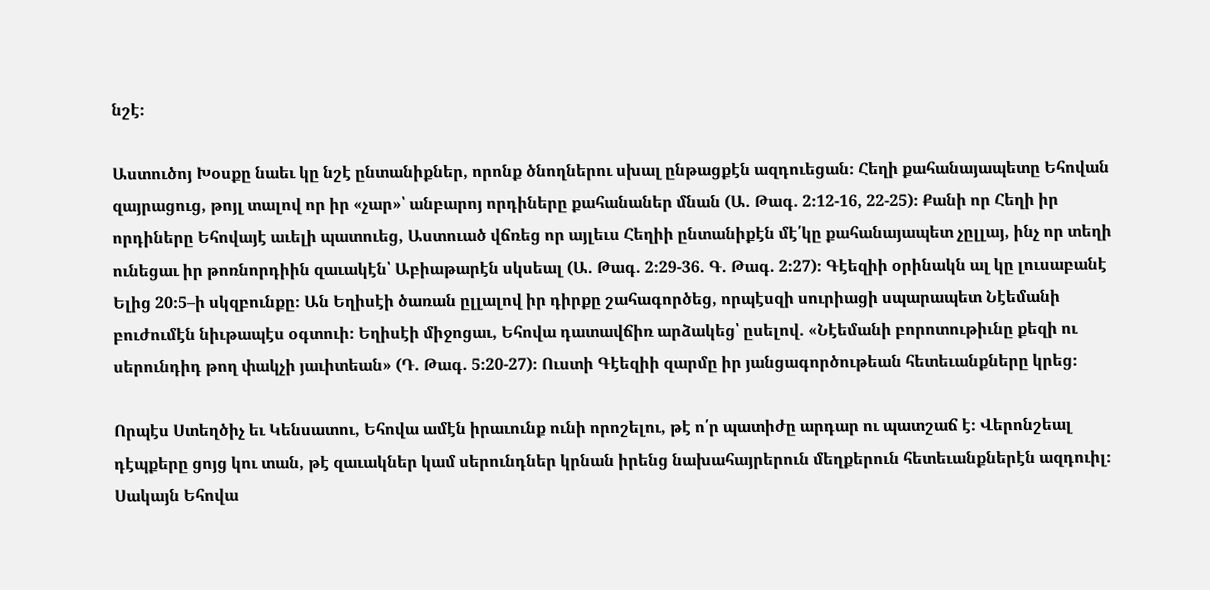նշէ։

Աստուծոյ Խօսքը նաեւ կը նշէ ընտանիքներ, որոնք ծնողներու սխալ ընթացքէն ազդուեցան։ Հեղի քահանայապետը Եհովան զայրացուց, թոյլ տալով որ իր «չար»՝ անբարոյ որդիները քահանաներ մնան (Ա. Թագ. 2։12-16, 22-25)։ Քանի որ Հեղի իր որդիները Եհովայէ աւելի պատուեց, Աստուած վճռեց որ այլեւս Հեղիի ընտանիքէն մէ՛կը քահանայապետ չըլլայ, ինչ որ տեղի ունեցաւ իր թոռնորդիին զաւակէն՝ Աբիաթարէն սկսեալ (Ա. Թագ. 2։29-36. Գ. Թագ. 2։27)։ Գէեզիի օրինակն ալ կը լուսաբանէ Ելից 20։5–ի սկզբունքը։ Ան Եղիսէի ծառան ըլլալով իր դիրքը շահագործեց, որպէսզի սուրիացի սպարապետ Նէեմանի բուժումէն նիւթապէս օգտուի։ Եղիսէի միջոցաւ, Եհովա դատավճիռ արձակեց՝ ըսելով. «Նէեմանի բորոտութիւնը քեզի ու սերունդիդ թող փակչի յաւիտեան» (Դ. Թագ. 5։20-27)։ Ուստի Գէեզիի զարմը իր յանցագործութեան հետեւանքները կրեց։

Որպէս Ստեղծիչ եւ Կենսատու, Եհովա ամէն իրաւունք ունի որոշելու, թէ ո՛ր պատիժը արդար ու պատշաճ է։ Վերոնշեալ դէպքերը ցոյց կու տան, թէ զաւակներ կամ սերունդներ կրնան իրենց նախահայրերուն մեղքերուն հետեւանքներէն ազդուիլ։ Սակայն Եհովա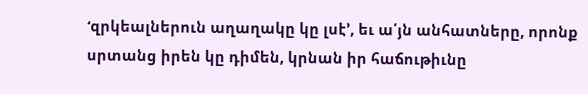‘զրկեալներուն աղաղակը կը լսէ’, եւ ա՛յն անհատները, որոնք սրտանց իրեն կը դիմեն, կրնան իր հաճութիւնը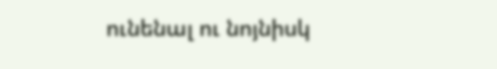ունենալ ու նոյնիսկ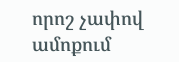որոշ չափով ամոքում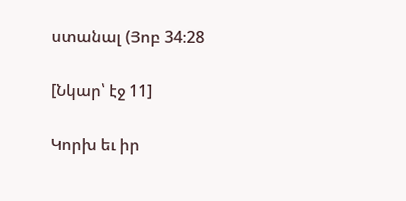ստանալ (Յոբ 34։28

[Նկար՝ էջ 11]

Կորխ եւ իր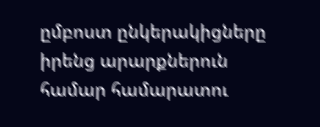ըմբոստ ընկերակիցները իրենց արարքներուն համար համարատու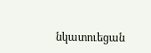նկատուեցան